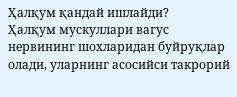Ҳалқум қандай ишлайди?
Ҳалқум мускуллари вагус нервининг шохларидан буйруқлар олади, уларнинг асосийси такрорий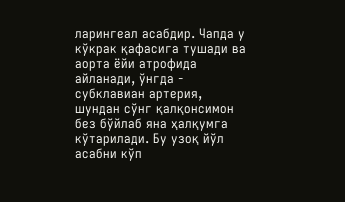ларингеал асабдир. Чапда у кўкрак қафасига тушади ва аорта ёйи атрофида айланади, ўнгда - субклавиан артерия, шундан сўнг қалқонсимон без бўйлаб яна ҳалқумга кўтарилади. Бу узоқ йўл асабни кўп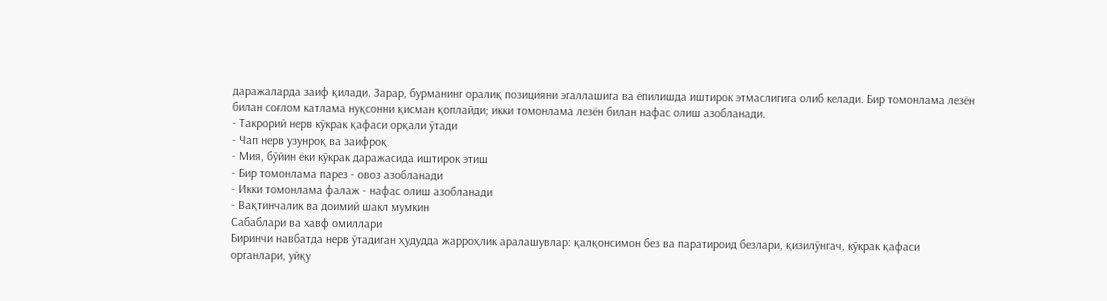даражаларда заиф қилади. Зарар, бурманинг оралиқ позицияни эгаллашига ва ёпилишда иштирок этмаслигига олиб келади. Бир томонлама лезён билан соғлом катлама нуқсонни қисман қоплайди; икки томонлама лезён билан нафас олиш азобланади.
- Такрорий нерв кўкрак қафаси орқали ўтади
- Чап нерв узунроқ ва заифроқ
- Мия, бўйин ёки кўкрак даражасида иштирок этиш
- Бир томонлама парез - овоз азобланади
- Икки томонлама фалаж - нафас олиш азобланади
- Вақтинчалик ва доимий шакл мумкин
Сабаблари ва хавф омиллари
Биринчи навбатда нерв ўтадиган ҳудудда жарроҳлик аралашувлар: қалқонсимон без ва паратироид безлари, қизилўнгач, кўкрак қафаси органлари, уйқу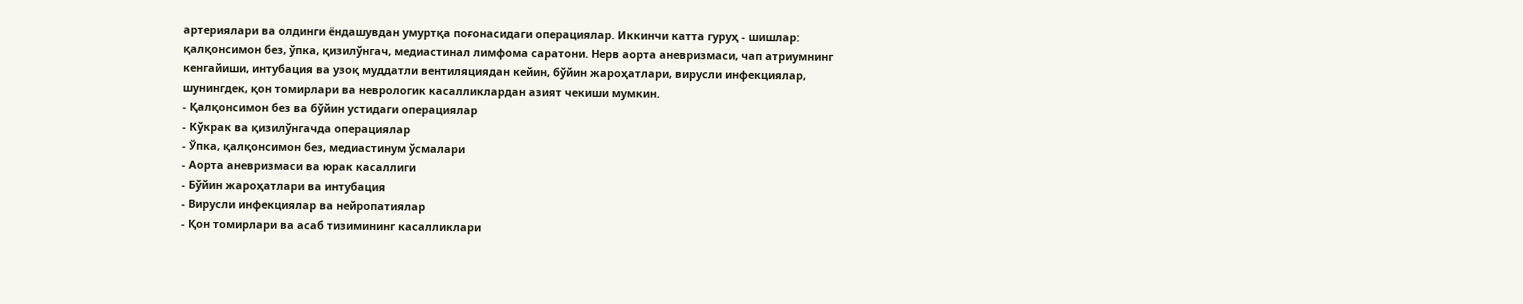артериялари ва олдинги ёндашувдан умуртқа поғонасидаги операциялар. Иккинчи катта гуруҳ - шишлар: қалқонсимон без, ўпка, қизилўнгач, медиастинал лимфома саратони. Нерв аорта аневризмаси, чап атриумнинг кенгайиши, интубация ва узоқ муддатли вентиляциядан кейин, бўйин жароҳатлари, вирусли инфекциялар, шунингдек, қон томирлари ва неврологик касалликлардан азият чекиши мумкин.
- Қалқонсимон без ва бўйин устидаги операциялар
- Кўкрак ва қизилўнгачда операциялар
- Ўпка, қалқонсимон без, медиастинум ўсмалари
- Аорта аневризмаси ва юрак касаллиги
- Бўйин жароҳатлари ва интубация
- Вирусли инфекциялар ва нейропатиялар
- Қон томирлари ва асаб тизимининг касалликлари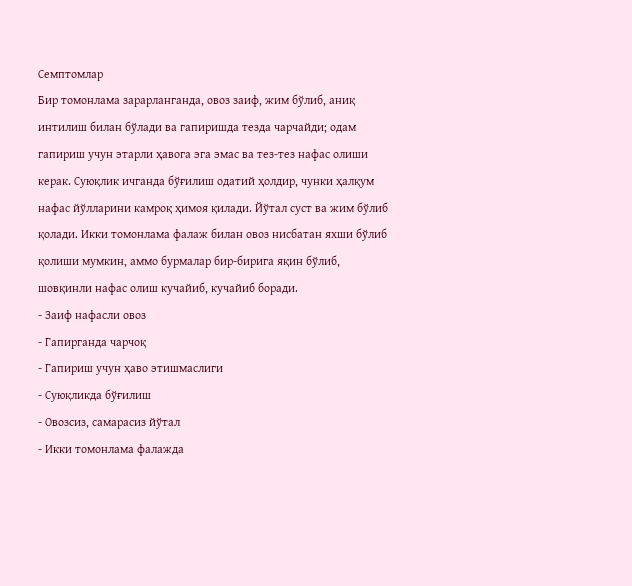Семптомлар
Бир томонлама зарарланганда, овоз заиф, жим бўлиб, аниқ интилиш билан бўлади ва гапиришда тезда чарчайди; одам гапириш учун этарли ҳавога эга эмас ва тез-тез нафас олиши керак. Суюқлик ичганда бўғилиш одатий ҳолдир, чунки ҳалқум нафас йўлларини камроқ ҳимоя қилади. Йўтал суст ва жим бўлиб қолади. Икки томонлама фалаж билан овоз нисбатан яхши бўлиб қолиши мумкин, аммо бурмалар бир-бирига яқин бўлиб, шовқинли нафас олиш кучайиб, кучайиб боради.
- Заиф нафасли овоз
- Гапирганда чарчоқ
- Гапириш учун ҳаво этишмаслиги
- Суюқликда бўғилиш
- Овозсиз, самарасиз йўтал
- Икки томонлама фалажда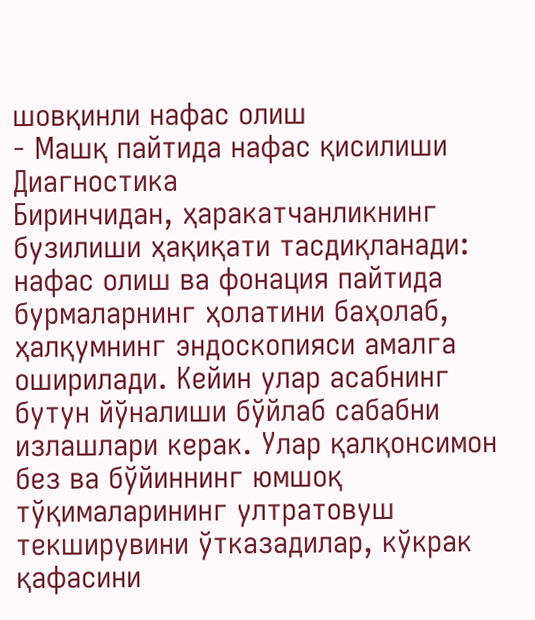шовқинли нафас олиш
- Машқ пайтида нафас қисилиши
Диагностика
Биринчидан, ҳаракатчанликнинг бузилиши ҳақиқати тасдиқланади: нафас олиш ва фонация пайтида бурмаларнинг ҳолатини баҳолаб, ҳалқумнинг эндоскопияси амалга оширилади. Кейин улар асабнинг бутун йўналиши бўйлаб сабабни излашлари керак. Улар қалқонсимон без ва бўйиннинг юмшоқ тўқималарининг ултратовуш текширувини ўтказадилар, кўкрак қафасини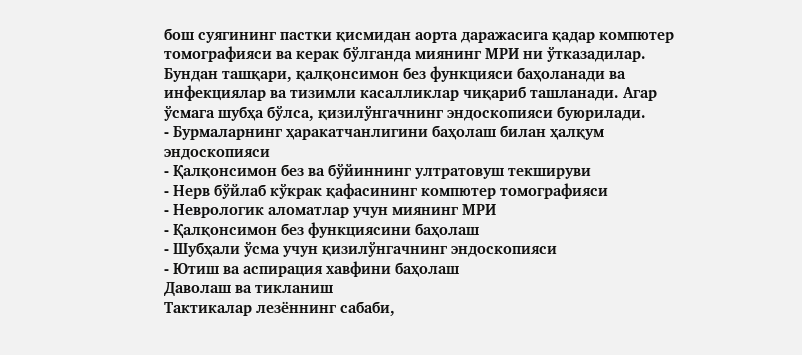бош суягининг пастки қисмидан аорта даражасига қадар компютер томографияси ва керак бўлганда миянинг МРИ ни ўтказадилар. Бундан ташқари, қалқонсимон без функцияси баҳоланади ва инфекциялар ва тизимли касалликлар чиқариб ташланади. Агар ўсмага шубҳа бўлса, қизилўнгачнинг эндоскопияси буюрилади.
- Бурмаларнинг ҳаракатчанлигини баҳолаш билан ҳалқум эндоскопияси
- Қалқонсимон без ва бўйиннинг ултратовуш текшируви
- Нерв бўйлаб кўкрак қафасининг компютер томографияси
- Неврологик аломатлар учун миянинг МРИ
- Қалқонсимон без функциясини баҳолаш
- Шубҳали ўсма учун қизилўнгачнинг эндоскопияси
- Ютиш ва аспирация хавфини баҳолаш
Даволаш ва тикланиш
Тактикалар лезённинг сабаби,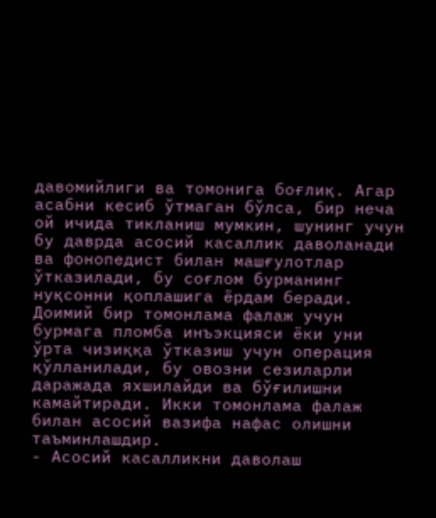давомийлиги ва томонига боғлиқ. Агар асабни кесиб ўтмаган бўлса, бир неча ой ичида тикланиш мумкин, шунинг учун бу даврда асосий касаллик даволанади ва фонопедист билан машғулотлар ўтказилади, бу соғлом бурманинг нуқсонни қоплашига ёрдам беради. Доимий бир томонлама фалаж учун бурмага пломба инъэкцияси ёки уни ўрта чизиққа ўтказиш учун операция қўлланилади, бу овозни сезиларли даражада яхшилайди ва бўғилишни камайтиради. Икки томонлама фалаж билан асосий вазифа нафас олишни таъминлашдир.
- Асосий касалликни даволаш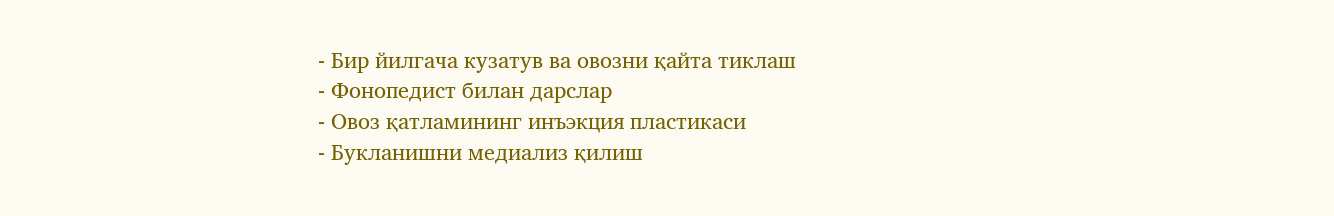- Бир йилгача кузатув ва овозни қайта тиклаш
- Фонопедист билан дарслар
- Овоз қатламининг инъэкция пластикаси
- Букланишни медиализ қилиш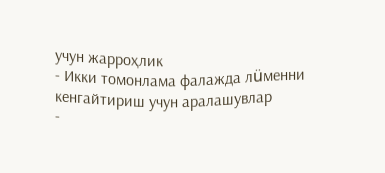учун жарроҳлик
- Икки томонлама фалажда лüменни кенгайтириш учун аралашувлар
-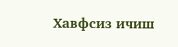Хавфсиз ичиш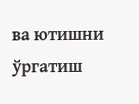ва ютишни ўргатиш